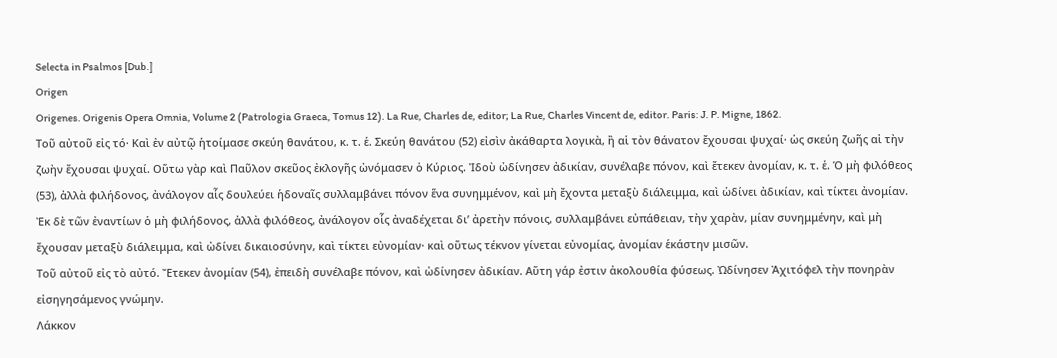Selecta in Psalmos [Dub.]
Origen
Origenes. Origenis Opera Omnia, Volume 2 (Patrologia Graeca, Tomus 12). La Rue, Charles de, editor; La Rue, Charles Vincent de, editor. Paris: J. P. Migne, 1862.
Τοῦ αὐτοῦ εἰς τό· Καὶ ἐν αὐτῷ ἡτοίμασε σκεύη θανάτου, κ. τ. ἑ. Σκεύη θανάτου (52) εἰσὶν ἀκάθαρτα λογικὰ, ἢ αἱ τὸν θάνατον ἔχουσαι ψυχαί· ὡς σκεύη ζωῆς αἱ τὴν ζωὴν ἔχουσαι ψυχαί. Οὕτω γὰρ καὶ Παῦλον σκεῦος ἐκλογῆς ὠνόμασεν ὁ Κύριος. Ἰδοὺ ὠδίνησεν ἀδικίαν, συνέλαβε πόνον, καὶ ἔτεκεν ἀνομίαν, κ. τ. ἑ. Ὁ μὴ φιλόθεος (53), ἀλλὰ φιλήδονος, ἀνάλογον αἷς δουλεύει ἡδοναῖς συλλαμβάνει πόνον ἕνα συνημμένον, καὶ μὴ ἔχοντα μεταξὺ διάλειμμα, καὶ ὡδίνει ἀδικίαν, καὶ τίκτει ἀνομίαν. Ἐκ δὲ τῶν ἐναντίων ὁ μὴ φιλήδονος, ἀλλὰ φιλόθεος, ἀνάλογον οἷς ἀναδέχεται διʼ ἀρετὴν πόνοις, συλλαμβάνει εὐπάθειαν, τὴν χαρὰν, μίαν συνημμένην, καὶ μὴ ἔχουσαν μεταξὺ διάλειμμα, καὶ ὠδίνει δικαιοσύνην, καὶ τίκτει εὐνομίαν· καὶ οὕτως τέκνον γίνεται εὐνομίας, ἀνομίαν ἑκάστην μισῶν.
Τοῦ αὐτοῦ εἰς τὸ αὐτό. Ἔτεκεν ἀνομίαν (54), ἐπειδὴ συνέλαβε πόνον, καὶ ὠδίνησεν ἀδικίαν. Αὕτη γάρ ἐστιν ἀκολουθία φύσεως. Ὠδίνησεν Ἀχιτόφελ τὴν πονηρὰν εἰσηγησάμενος γνώμην.
Λάκκον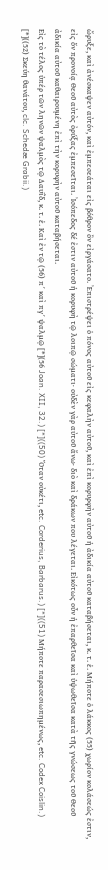ὤρυξε, καὶ ἀνέσκαψεν αὐτόν, καὶ ἐμπεσεάται εἰς βόθρον ὂν εἰργάσατο. Ἐπιστρέψει ὁ πόνος αὐτοῦ εἰς κεφαλὴν αὐτοῦ, καὶ ἐπὶ κορυρφὴν αὐτοῦ ἡ ἀδικία αὐτοῦ καταβήσεται, κ. τ. ἑ. Μήποτε ὁ λάκκος (55) χωρίον κολάσεώς ἐστιν, εἰς ὅν προνοίᾳ Θεοῦ αὐτὸς ὀρύξας ἐμπεσεῖται. Ἰσόπεδος δέ ἐστιν αὐτοῦ ἡ κορυφὴ τῷ λοιπῷ σώματι· οὐδὲν γὰρ αὐτοῦ ἄνω· διὸ καὶ δράκων που λέγεται. Εἰκότως οὖν ἡ ἐπαρθεῖσα καὶ ὑψωθεῖσα κατὰ τῆς γνώσεως τοῦ Θεοῦ ἀδικία αὐτοῦ καθαιρουμένη ἐπὶ τὴν κορυφὴν αὐτοῦ καταβήσεται.
Εἰς τὸ τέλος ὑπέρ τῶν ληνῶν ψαλμὸς τῷ Δαυΐδ, κ. τ. ἑ. Καὶ ἐν τῷ (56) π´ καὶ πγ´ ψαλμῷ [*](56 Joan. XII, 32.) [*]((50) Ὅταν οὐκέτι, etc. Corderius, Barbarus.) [*]((51) Μήποτε παρασεσιωπημένως, etc. Codex Coislin.) [*]((52) Σκεύη θανάτου, clc. Schedæ Grabii.)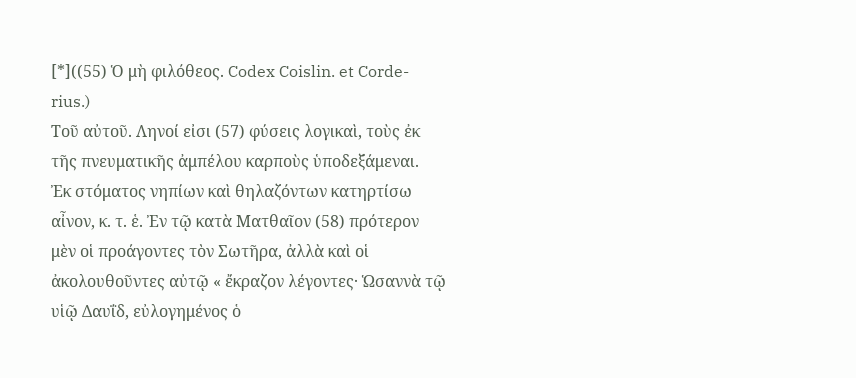[*]((55) Ὁ μὴ φιλόθεος. Codex Coislin. et Corde- rius.)
Τοῦ αὐτοῦ. Ληνοί εἰσι (57) φύσεις λογικαὶ, τοὺς ἐκ τῆς πνευματικῆς ἀμπέλου καρποὺς ὑποδεξάμεναι.
Ἐκ στόματος νηπίων καὶ θηλαζόντων κατηρτίσω αἶνον, κ. τ. ἑ. Ἐν τῷ κατὰ Ματθαῖον (58) πρότερον μὲν οἱ προάγοντες τὸν Σωτῆρα, ἀλλὰ καὶ οἱ ἀκολουθοῦντες αὐτῷ « ἔκραζον λέγοντες· Ὡσαννὰ τῷ υἱῷ Δαυΐδ, εὐλογημένος ὁ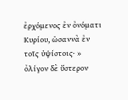ἐρχόμενος ἐν ὀνόματι Κυρίου, ὡσαννὰ ἐν τοῖς ὑψίστοις· » ὀλίγον δὲ ὕστερον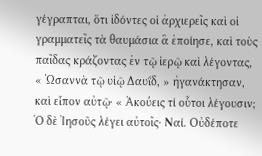γέγραπται, ὅτι ἰδόντες οἱ ἀρχιερεῖς καὶ οἱ γραμματεῖς τὰ θαυμάσια ἃ ἐποίησε, καὶ τοὺς παῖδας κράζοντας ἐν τῷ ἱερῷ καὶ λέγοντας, « Ὡσαννὰ τῷ υἱῷ Δαυΐδ, » ἠγανάκτησαν, καὶ εἶπον αὐτῷ· « Ἀκούεις τί οὗτοι λέγουσιν; Ὁ δὲ Ἰησοῦς λέγει αὐτοῖς· Ναί. Οὐδέποτε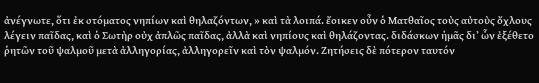ἀνέγνωτε, ὅτι ἐκ στόματος νηπίων καὶ θηλαζόντων, » καὶ τὰ λοιπά. ἔοικεν οὖν ὁ Ματθαῖος τοὺς αὐτοὺς ὄχλους λέγειν παῖδας, καὶ ὁ Σωτὴρ οὐχ ἀπλῶς παῖδας, ἀλλὰ καὶ νηπίους καὶ θηλάζοντας. διδάσκων ἡμᾶς διʼ ὧν ἐξέθετο ῥητῶν τοῦ ψαλμοῦ μετὰ ἀλληγορίας, ἀλληγορεῖν καὶ τὸν ψαλμόν. Ζητήσεις δὲ πότερον ταυτόν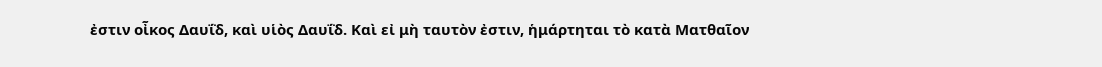ἐστιν οἶκος Δαυΐδ, καὶ υἱὸς Δαυΐδ. Καὶ εἰ μὴ ταυτὸν ἐστιν, ἡμάρτηται τὸ κατὰ Ματθαῖον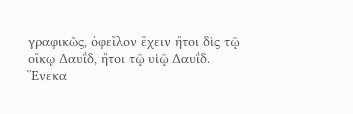γραφικῶς, ὀφεῖλον ἔχειν ἤτοι δὶς τῷ οἴκῳ Δαυΐδ, ἤτοι τῷ υἱῷ Δαυΐδ.
Ἕνεκα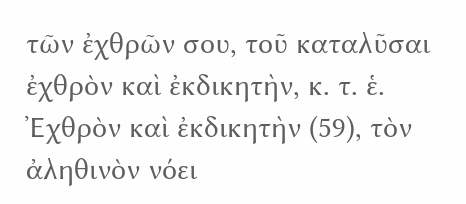τῶν ἐχθρῶν σου, τοῦ καταλῦσαι ἐχθρὸν καὶ ἐκδικητὴν, κ. τ. ἑ. Ἐχθρὸν καὶ ἐκδικητὴν (59), τὸν ἀληθινὸν νόει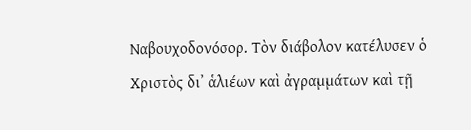Ναβουχοδονόσορ. Τὸν διάβολον κατέλυσεν ὁ Χριστὸς διʼ ἁλιέων καὶ ἀγραμμάτων καὶ τῇ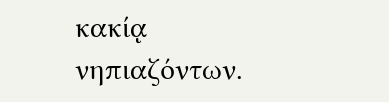κακίᾳ νηπιαζόντων.